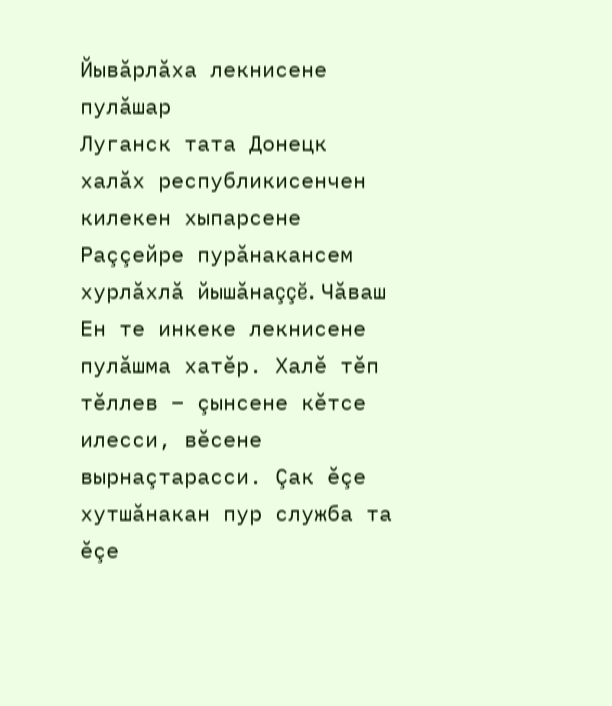Йывăрлăха лекнисене пулăшар
Луганск тата Донецк халăх республикисенчен килекен хыпарсене Раççейре пурăнакансем хурлăхлă йышăнаççĕ. Чăваш Ен те инкеке лекнисене пулăшма хатĕр. Халĕ тĕп тĕллев – çынсене кĕтсе илесси, вĕсене вырнаçтарасси. Çак ĕçе хутшăнакан пур служба та ĕçе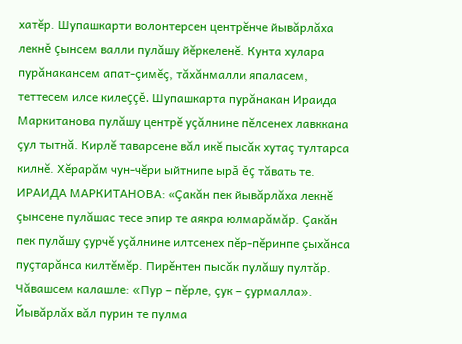хатĕр. Шупашкарти волонтерсен центрĕнче йывăрлăха лекнĕ çынсем валли пулăшу йĕркеленĕ. Кунта хулара пурăнакансем апат-çимĕç, тăхăнмалли япаласем, теттесем илсе килеççĕ. Шупашкарта пурăнакан Ираида Маркитанова пулăшу центрĕ уçăлнине пĕлсенех лавккана çул тытнă. Кирлĕ таварсене вăл икĕ пысăк хутаç тултарса килнĕ. Хĕрарăм чун-чĕри ыйтнипе ырă ĕç тăвать те. ИРАИДА МАРКИТАНОВА: «Çакăн пек йывăрлăха лекнĕ çынсене пулăшас тесе эпир те аякра юлмарăмăр. Çакăн пек пулăшу çурчĕ уçăлнине илтсенех пĕр-пĕринпе çыхăнса пуçтарăнса килтĕмĕр. Пирĕнтен пысăк пулăшу пултăр. Чăвашсем калашле: «Пур – пĕрле, çук – çурмалла». Йывăрлăх вăл пурин те пулма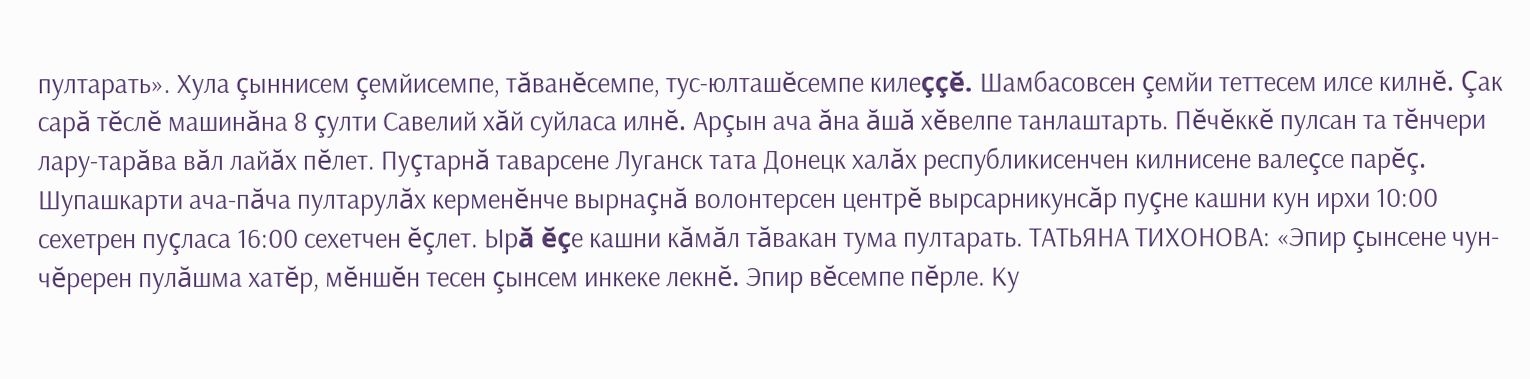пултарать». Хула çыннисем çемйисемпе, тăванĕсемпе, тус-юлташĕсемпе килеççĕ. Шамбасовсен çемйи теттесем илсе килнĕ. Çак сарă тĕслĕ машинăна 8 çулти Савелий хăй суйласа илнĕ. Арçын ача ăна ăшă хĕвелпе танлаштарть. Пĕчĕккĕ пулсан та тĕнчери лару-тарăва вăл лайăх пĕлет. Пуçтарнă таварсене Луганск тата Донецк халăх республикисенчен килнисене валеçсе парĕç. Шупашкарти ача-пăча пултарулăх керменĕнче вырнаçнă волонтерсен центрĕ вырсарникунсăр пуçне кашни кун ирхи 10:00 сехетрен пуçласа 16:00 сехетчен ĕçлет. Ырă ĕçе кашни кăмăл тăвакан тума пултарать. ТАТЬЯНА ТИХОНОВА: «Эпир çынсене чун-чĕререн пулăшма хатĕр, мĕншĕн тесен çынсем инкеке лекнĕ. Эпир вĕсемпе пĕрле. Ку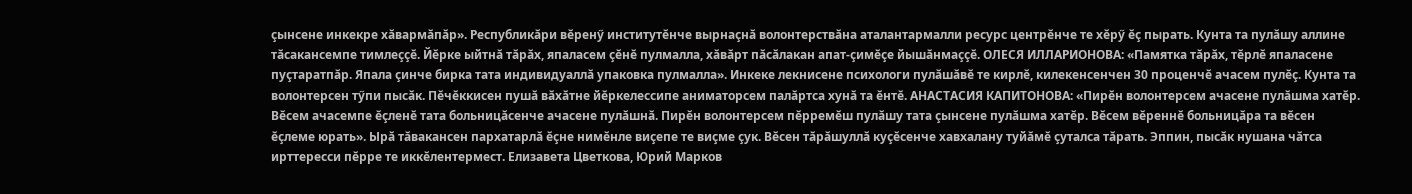çынсене инкекре хăвармăпăр». Республикăри вĕренӳ институтĕнче вырнаçнă волонтерствăна аталантармалли ресурс центрĕнче те хĕрӳ ĕç пырать. Кунта та пулăшу аллине тăсакансемпе тимлеççĕ. Йĕрке ыйтнă тăрăх, япаласем çĕнĕ пулмалла, хăвăрт пăсăлакан апат-çимĕçе йышăнмаççĕ. ОЛЕСЯ ИЛЛАРИОНОВА: «Памятка тăрăх, тĕрлĕ япаласене пуçтаратпăр. Япала çинче бирка тата индивидуаллă упаковка пулмалла». Инкеке лекнисене психологи пулăшăвĕ те кирлĕ, килекенсенчен 30 проценчĕ ачасем пулĕç. Кунта та волонтерсен тӳпи пысăк. Пĕчĕккисен пушă вăхăтне йĕркелессипе аниматорсем палăртса хунă та ĕнтĕ. АНАСТАСИЯ КАПИТОНОВА: «Пирĕн волонтерсем ачасене пулăшма хатĕр. Вĕсем ачасемпе ĕçленĕ тата больницăсенче ачасене пулăшнă. Пирĕн волонтерсем пĕрремĕш пулăшу тата çынсене пулăшма хатĕр. Вĕсем вĕреннĕ больницăра та вĕсен ĕçлеме юрать». Ырă тăвакансен пархатарлă ĕçне нимĕнле виçепе те виçме çук. Вĕсен тăрăшуллă куçĕсенче хавхалану туйăмĕ çуталса тăрать. Эппин, пысăк нушана чăтса ирттересси пĕрре те иккĕлентермест. Елизавета Цветкова, Юрий Марков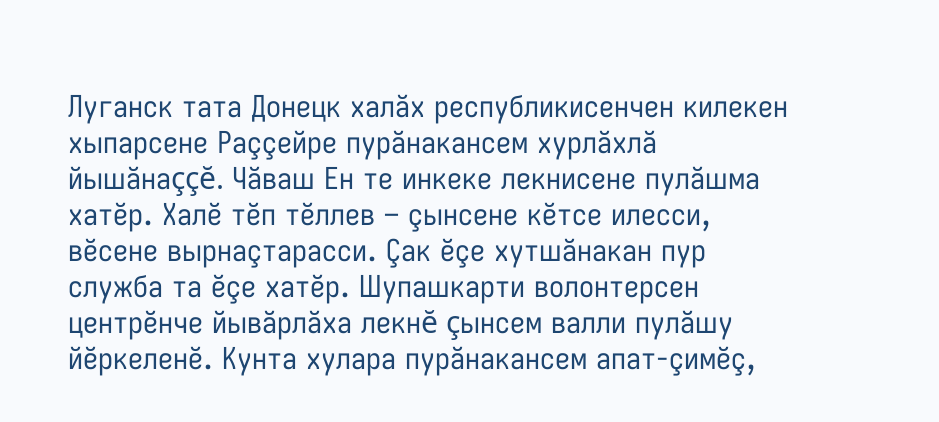Луганск тата Донецк халăх республикисенчен килекен хыпарсене Раççейре пурăнакансем хурлăхлă йышăнаççĕ. Чăваш Ен те инкеке лекнисене пулăшма хатĕр. Халĕ тĕп тĕллев – çынсене кĕтсе илесси, вĕсене вырнаçтарасси. Çак ĕçе хутшăнакан пур служба та ĕçе хатĕр. Шупашкарти волонтерсен центрĕнче йывăрлăха лекнĕ çынсем валли пулăшу йĕркеленĕ. Кунта хулара пурăнакансем апат-çимĕç,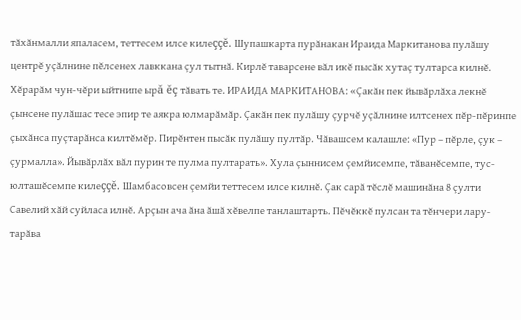тăхăнмалли япаласем, теттесем илсе килеççĕ. Шупашкарта пурăнакан Ираида Маркитанова пулăшу центрĕ уçăлнине пĕлсенех лавккана çул тытнă. Кирлĕ таварсене вăл икĕ пысăк хутаç тултарса килнĕ. Хĕрарăм чун-чĕри ыйтнипе ырă ĕç тăвать те. ИРАИДА МАРКИТАНОВА: «Çакăн пек йывăрлăха лекнĕ çынсене пулăшас тесе эпир те аякра юлмарăмăр. Çакăн пек пулăшу çурчĕ уçăлнине илтсенех пĕр-пĕринпе çыхăнса пуçтарăнса килтĕмĕр. Пирĕнтен пысăк пулăшу пултăр. Чăвашсем калашле: «Пур – пĕрле, çук – çурмалла». Йывăрлăх вăл пурин те пулма пултарать». Хула çыннисем çемйисемпе, тăванĕсемпе, тус-юлташĕсемпе килеççĕ. Шамбасовсен çемйи теттесем илсе килнĕ. Çак сарă тĕслĕ машинăна 8 çулти Савелий хăй суйласа илнĕ. Арçын ача ăна ăшă хĕвелпе танлаштарть. Пĕчĕккĕ пулсан та тĕнчери лару-тарăва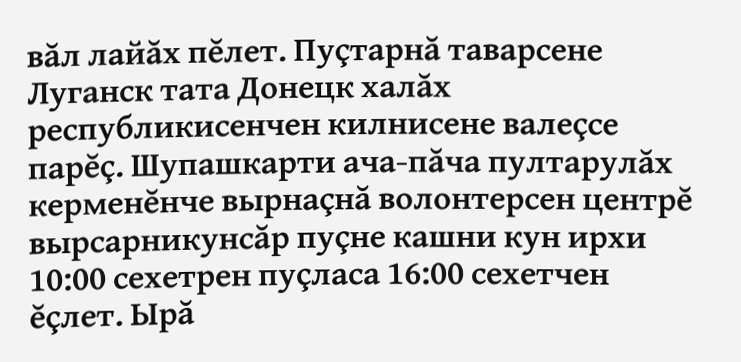вăл лайăх пĕлет. Пуçтарнă таварсене Луганск тата Донецк халăх республикисенчен килнисене валеçсе парĕç. Шупашкарти ача-пăча пултарулăх керменĕнче вырнаçнă волонтерсен центрĕ вырсарникунсăр пуçне кашни кун ирхи 10:00 сехетрен пуçласа 16:00 сехетчен ĕçлет. Ырă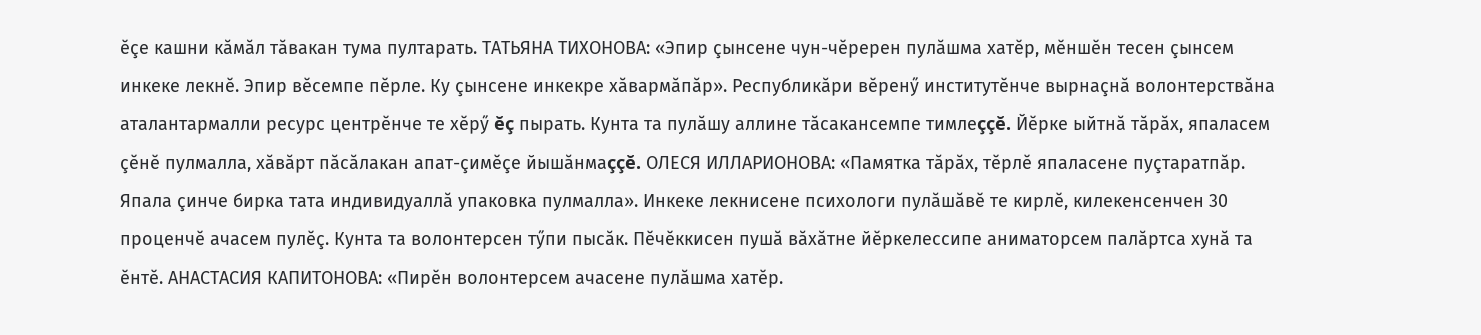ĕçе кашни кăмăл тăвакан тума пултарать. ТАТЬЯНА ТИХОНОВА: «Эпир çынсене чун-чĕререн пулăшма хатĕр, мĕншĕн тесен çынсем инкеке лекнĕ. Эпир вĕсемпе пĕрле. Ку çынсене инкекре хăвармăпăр». Республикăри вĕренӳ институтĕнче вырнаçнă волонтерствăна аталантармалли ресурс центрĕнче те хĕрӳ ĕç пырать. Кунта та пулăшу аллине тăсакансемпе тимлеççĕ. Йĕрке ыйтнă тăрăх, япаласем çĕнĕ пулмалла, хăвăрт пăсăлакан апат-çимĕçе йышăнмаççĕ. ОЛЕСЯ ИЛЛАРИОНОВА: «Памятка тăрăх, тĕрлĕ япаласене пуçтаратпăр. Япала çинче бирка тата индивидуаллă упаковка пулмалла». Инкеке лекнисене психологи пулăшăвĕ те кирлĕ, килекенсенчен 30 проценчĕ ачасем пулĕç. Кунта та волонтерсен тӳпи пысăк. Пĕчĕккисен пушă вăхăтне йĕркелессипе аниматорсем палăртса хунă та ĕнтĕ. АНАСТАСИЯ КАПИТОНОВА: «Пирĕн волонтерсем ачасене пулăшма хатĕр.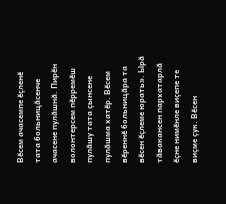Вĕсем ачасемпе ĕçленĕ тата больницăсенче ачасене пулăшнă. Пирĕн волонтерсем пĕрремĕш пулăшу тата çынсене пулăшма хатĕр. Вĕсем вĕреннĕ больницăра та вĕсен ĕçлеме юрать». Ырă тăвакансен пархатарлă ĕçне нимĕнле виçепе те виçме çук. Вĕсен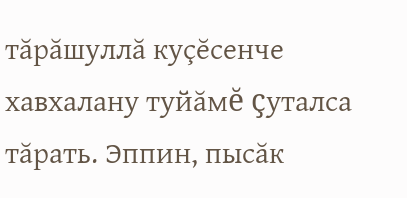тăрăшуллă куçĕсенче хавхалану туйăмĕ çуталса тăрать. Эппин, пысăк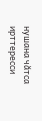нушана чăтса ирттересси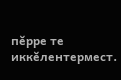пĕрре те иккĕлентермест.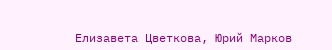Елизавета Цветкова, Юрий Марков